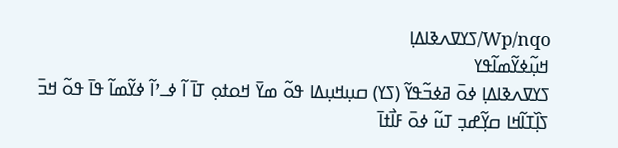Wp/nqo/ߖߌߜߍߢߊߡߊ߲
ߞߎ߲߬ߦߌ߬ߘߊ߬ߟߌ
ߖߌߜߍߢߊߡߊ߲ ߦߋ߫ ߥߦߏ߬ߟߌ߬ (ߖߌ) ߛߎ߲ߞߎ߲ߡߊ ߟߋ߬ ߘߌ߫ ߞߋߙߋ߲ ߠߊ߫ ߊ߬ ߦߺߴߊ߬ ߦߌ߬ߘߊ߬ ߟߊ߫ ߟߋ߬ ߞߏ߫ ߖߊ߲߰ߠߊ߬ߞߊ ߛߌ߲߬ߝߏ߲ ߠߎ߬ ߦߋ߫ ߓߊ߯ߙߊ߫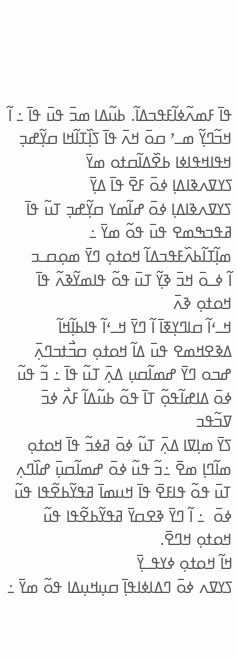ߟߊ߫ ߓߘߍ߬ߦߊ߬ߓߟߏߡߊ߬. ߕߎ߬ߡߊ ߘߏ߫ ߟߎ߫ ߟߊ߫ ߸ ߊ߬ ߞߏ߬ߣߌ߲߬ ߘߺߴ ߛߋ߫ ߞߍ߫ ߟߊ߫ ߖߊ߲߰ߠߊ߬ߞߊ ߛߌ߲߬ߝߏ߲ ߞߟߊߞߟߊߦߊ ߕߐ߰ߡߊ߬ߛߙߋ ߘߌ߫
ߖߌߜߍߢߊߡߊ߲ ߦߋ߫ ߓߐ߫ ߟߊ߫ ߡߌ߲߫
ߖߌߜߍߢߊߡߊ߲ ߦߋ߫ ߝߊ߬ߘߌ ߛߌ߲߬ߝߏ߲ ߠߎ߬ ߟߊ߫ ߥߟߏߒߘߐ ߟߎ߫ ߟߋ߬ ߘߌ߫ ߸ ߘߊ߲߬ߠߊ߬ߕߍ߰ߓߟߏߡߊ߬ ߞߋߙߋ߲ ߣߌ߫ ߘߋ߲ߛߺߏ
ߊ߬ ߦߺߋ߫ ߞߏ߫ ߢߌ߲߬ ߠߎ߫ ߟߋ߬ ߟߊߘߌ߬ߢߍ߬ ߟߊ߫ ߞߋߙߋ߲ ߢߍ߫
ߞߺߵߊ߬ ߛߊߣߌ߲ߧߊ߫ ߊ߬ ߣߌ߫ ߞߺߵߊ߬ ߟߊߕߊ߲߬ߞߊ߬ ߡߢߐߞߘߐ ߟߎ߫ ߡߊ߬ ߞߋߙߋ߲ ߛߏ߯ߙߏߣߍ߲߫ ߝߏߋ ߣߌ߫ ߝߘߊ߬ߛߎ߲ ߡߍ߲߫ ߠߎ߬ ߟߊ߫ ߸ ߏ߬ ߟߎ߬ ߦߋ߫ ߡߊߝߊ߬ߟߋ߲߬ ߠߊ߫ ߟߋ߬ ߕߎ߬ߡߊ߬ ߓߍ߯ ߦߏ߫ ߜߏ߬ߟߏ
ߖߌ߫ ߘߊ߲ߜߊ ߡߍ߲߫ ߠߎ߬ ߦߋ߫ ߥߦߏ߬ ߟߊ߫ ߞߋߙߋ߲ ߘߊ߬ߣߊ߲ ߘߐ߫ ߸ߏ߬ ߟߎ߬ ߦߋ߫ ߝߘߊ߬ߛߎ߲߫ ߝߊ߰ߣߍ߲ ߠߎ߫ ߟߋ߬ ߟߊߓߐ߫ ߟߊ߫ ߞߎߘߊ߫ ߥߟߌ߬ߕߐ߬ߟߊ ߟߎ߬ ߦߋ߫  ߸ ߊ߬ ߣߌ߫ ߢߐߛߌ߫ ߥߟߌ߬ߕߐ߬ߟߊ ߟߎ߬ ߞߋߙߋ߲ ߞߣߐ߫.
ߞߊ߬ ߞߋߙߋ߲ ߦߌߟߺߌ߲߫
ߖߌߜߍ ߦߋ߫ ߣߡߊߦߊߟߊ߲߫ ߛߎ߲ߞߎ߲ߡߊ ߟߋ߬ ߘߌ߫ ߸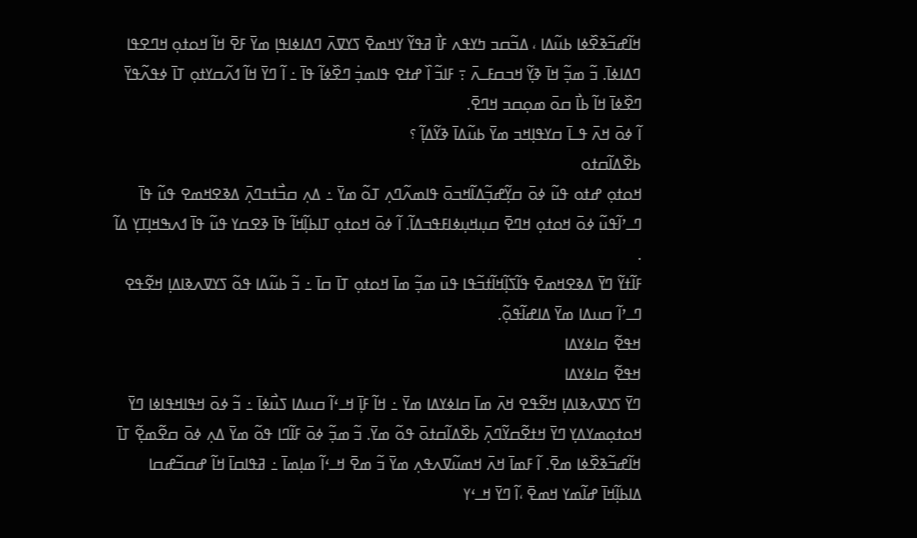ߞߊ߬ߝߏ߬ߢߐ߰ߦߊ ߕߎ߬ߡߊ ، ߡߏ߬ߛߏ ߤߌߟߍ ߓߊ߯ ߥߟߌ߬ ߌߞߘߐ߫ ߖߌߜߍ߫ ߣߡߊߦߊߟߊ߲ ߘߌ߫ ߓߐ߫ ߞߊ߬ ߞߋߙߋ߲ ߞߣߐߟߊ  ߣߡߊߦߊ߫. ߏ߬ ߘߏ߲߬ ߞߊ߫ ߢߌ߲߬ ߞߏߛߓߺߍ߫ ߹ ߓߊߏ߬ ߊ߰ ߝߙߐ ߟߊߘߏ߲߭ ߣߐ߰ߦߊ߬ ߟߊ߫ ߸ ߊ߬ ߣߌ߫ ߞߊ߬ ߗߍ߬ߛߌߙߋ߲ ߠߊ߫ ߦߟߍ߬ߟߌ߫ ߣߐ߰ߦߊ߫ ߞߊ߬ ߕߊ߯ ߛߋ߫ ߘߋ߲ߛߏ ߞߣߐ߫.
ߊ߬ ߦߋ߫ ߞߍ߫ ߟߺߊ߫ ߛߌߟߊ߲ߞߏ ߘߌ߫ ߕߎ߬ߡߊ߫ ߢߌ߬ߡߊ߲߬ ؟
ߕߐ߰ߡߊ߬ߛߙߋ
ߞߋߙߋ߲ ߝߙߋ ߟߎ߬ ߦߋ߫ ߛߌ߲߬ߝߏ߲߬ߡߊ߬ߞߏߋ߫ ߟߊߘߍ߬ߣߍ߲ ߠߋ߬ ߘߌ߫ ߸ ߡߍ߲ ߛߏ߯ߙߏߣߍ߲߫ ߡߢߐߞߘߐ ߟߎ߬ ߟߊ߫ ߣߺߴߊ߬ߟߎ߬ ߦߋ߫ ߞߋߙߋ߲ ߞߣߐ߫ ߛߎ߲ߞߎ߲ߦߊߓߟߏߡߊ߬. ߊ߬ ߦߋ߫ ߞߋߙߋ߲ ߠߊߕߊ߲߬ߞߊ߬ ߟߊ߫ ߢߐߛߌ ߟߎ߬ ߟߊ߫ ߗߍߒߞߊ߲ߠߌ߲ ߡߊ߬ .
ߓߊ߬ߙߌ߬ ߣߌ߫ ߡߢߐߞߘߐ߫ ߟߊ߬ߖߊ߲߬ߞߊ߬ߙߏ߬ߟߊ ߟߎ߫ ߘߏ߲߬ ߘߊ߫ ߞߋߙߋ߲ ߠߊ߫ ߛߊ߫ ߸ ߏ߬ ߕߎ߬ߡߊ ߟߋ߬ ߖߌߜߍߢߊߡߊ߲ ߞߐ߬ߟߐ ߣߺߴߊ߬ ߛߎߡߊ ߘߌ߫ ߡߊߝߊ߬ߟߋ߲߬.
ߞߟߐ߬ ߛߊߦߌߡߊ
ߞߟߐ߬ ߛߊߦߌߡߊ
ߣߌ߫ ߖߌߜߍߢߊߡߊ߲ ߞߐ߬ߟߐ ߞߍ߫ ߘߊ߫ ߛߊߦߌߡߊ ߘߌ߫ ߸ ߞߊ߬ ߓߊ߲߫ ߞߺߵߊ߬ ߛߎߡߊ ߖߎ߯ߦߊ߫ ߸ ߏ߬ ߦߋ߫ ߞߟߊߞߟߊߦߊ ߣߌ߫ ߞߋߙߋ߲ߘߌߡߌ߲ ߣߌ߫ ߞߙߐ߬ߛߌ߬ߣߍ߲߫ ߕߐ߰ߡߊ߬ߛߙߋ߫ ߟߋ߬ ߘߌ߫. ߏ߬ ߘߏ߲߬ ߦߋ߫ ߓߊ߬ߣߊ ߟߋ߬ ߘߌ߫ ߡߍ߲ ߦߋ߫ ߛߐ߬ߘߐ߲߬ ߠߊ߫ ߞߊ߬ߝߏ߬ߢߐ߰ߦߊ ߘߐ߫. ߊ߬ ߓߘߊ߫ ߞߍ߫ ߞߘߎ߬ߜߍߟߍ߲ ߘߌ߫ ߏ߬ ߘߐ߫ ߞߺߵߊ߬ ߘߊ߲ߘߊ߫ ߸ ߥߟߊߛߊ߫ ߞߊ߬ ߝߛߏ߬ߝߛߊ ߡߊߕߊ߲߬ߞߊ߫ ߝߊ߬ߘߌ ߞߘߐ߫ ،ߊ߬ ߣߌ߫ ߞߺߵߌ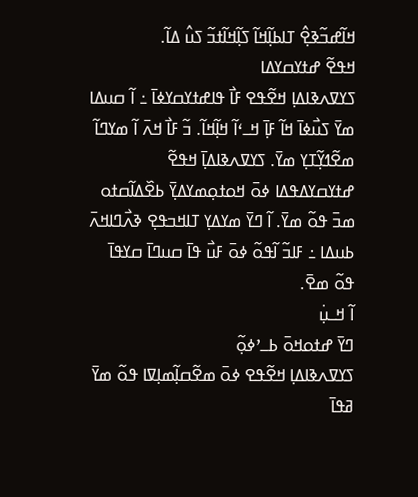ߞߊ߬ߝߏ߬ߢߐ߲߮ ߠߊߕߊ߲߬ߞߊ߬ ߖߊ߲߬ߞߊ߬ߙߏ߬ ߖߎ߮ ߡߊ߬.
ߞߟߐ߬ ߝߙߌߛߌߡߊ
ߖߌߜߍߢߊߡߊ߲ ߞߐ߬ߟߐ ߓߊ߯ ߟߊߝߙߌߛߌߦߊ߫ ߸ ߊ߬ ߛߎߡߊ ߘߌ߫ ߖߎ߯ߦߊ߫ ߞߊ߬ ߓߊ߲߫ ߞߺߵߊ߬ ߞߊ߲߬ߞߊ߬. ߏ߬ ߓߊ߯ ߞߍ߫ ߊ߬ ߘߌߣߊ߬ ߘߐ߬ߗߌ߲߬ߠߌ߲ ߘߌ߫. ߖߌߜߍߢߊߡߊ߲߫ ߞߟߐ߬ ߝߙߌߛߌߡߟߡߊ ߦߋ߫ ߞߋߙߋ߲ߘߌߡߌ߲߫ ߕߐ߰ߡߊ߬ߛߙߋ ߘߏ߫ ߟߋ߬ ߘߌ߫. ߊ߬ ߣߌ߫ ߘߌߡߌ߲ ߠߊߞߏߟߐ߲ ߢߍ߯ߣߊߞߍ߫ ߕߎߡߊ ߸ ߓߊߏ߬ ߊ߬ߟߋ߬ ߦߋ߫ ߓߎ߯ ߟߊ߫ ߛߎߣߊ߫ ߛߌߟߊ߫ ߟߋ߬ ߘߐ߫.
ߊ߬ ߞߺߎ߲߭
ߣߌ߫ ߝߙߋߞߋ߫ ߕߺߴߦߋ߲߬
ߖߌߜߍߢߊߡߊ߲ ߞߐ߬ߟߐ ߦߋ߫ ߘߐ߬ߛߊ߲߬ߘߊ߲ߜߊ ߟߋ߬ ߘߌ߫ ߥߟߊ߫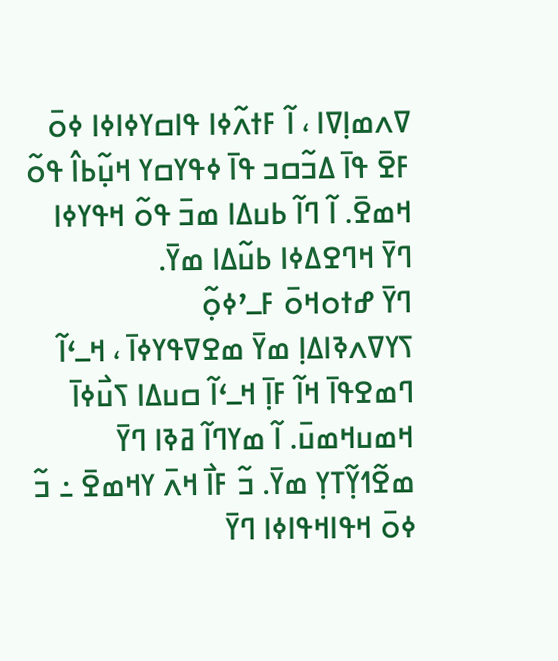ߜߍߘߊ߲ߜߊ ، ߊ߬ ߓߙߍ߬ߦߊ ߟߊߛߌߦߊߦߊ ߦߋ߫ ߓߐ߫ ߟߊ߫ ߡߏ߬ߛߏ ߟߊ߫ ߦߟߌߛߌ ߞߎ߲߬ߕߊ߮ ߟߋ߬ ߞߘߐ߫. ߊ߬ ߣߊ߬ ߕߎߡߊ ߘߏ߫ ߟߋ߬ ߞߟߌߦߊ ߣߌ߫ ߞߣߐߡߦߊ ߕߎ߬ߡߊ ߘߌ߫.
ߣߌ߫ ߝߙߋߞߋ߫ ߓߺߴߦߋ߲߬
ߖߌߜߍߢߊߡߊ߲ ߘߌ߫ ߘߐߜߟߌߦߊ߫ ، ߞߺߵߊ߬ ߣߘߐߟߊ߫ ߞߊ߬ ߓߊ߲߫ ߞߺߵߊ߬ ߛߎߡߊ ߖߎ߯ߦߊ߫ ߞߘߎߞߘߎ߫. ߊ߬ ߘߌߣߊ߬ ߥߢߊ ߣߌ߫ ߘߐ߬ߗߌ߲߬ߠߌ߲ ߘߌ߫. ߏ߬ ߓߊ߯ ߞߍ߫ ߌߞߘߐ߫ ߸ ߏ߬ ߦߋ߫ ߞߟߊߞߟߊߦߊ ߣߌ߫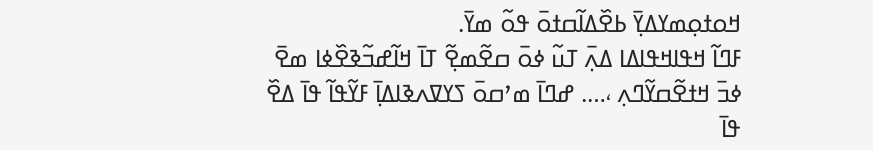ߞߋߙߋ߲ߘߌߡߌ߲߫ ߕߐ߰ߡߊ߬ߛߙߋ߫ ߟߋ߬ ߘߌ߫.
ߓߣߊ߬ ߞߟߊߞߟߊߡߊ ߡߍ߲߫ ߠߎ߬ ߦߋ߫ ߛߐ߬ߘߐ߲߬ ߠߊ߫ ߞߊ߬ߝߏ߬ߢߐ߰ߦߊ ߘߐ߫ ߦߏ߫ ߞߙߐ߬ߛߌ߬ߣߍ߲ ،…. ߝߣߊ߫ ߘߴߛߋ߫ ߖߌߜߍߢߊߡߊ߲߫ ߓߌ߬ߟߊ߬ ߟߊ߫ ߡߐ߰ ߟߊ߫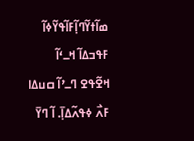ߘߊ߬ߙߌ߬ߣߊ߲߬ߓߊ߬ߟߌ߬ߦߊ߬ ߓߟߏߡߊ߬ ߞߺߵߊ߬ ߞߐ߬ߟߐ ߣߺߴߊ߬ ߛߎߡߊ ߓߍ߯ ߦߟߍ߬ߡߊ߲߫. ߊ߬ ߣߌ߫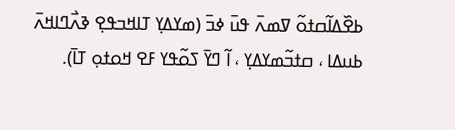ߕߐ߰ߡߊ߬ߛߙߋ߬ ߜߘߍ߫ ߟߎ߫ ߦߏ߫ (ߘߌߡߌ߲ ߠߊߞߏߟߐ߲ ߢߍ߯ߣߊߞߍ߫ ߕߎߡߊ ، ߛߙߏ߬ߘߌߡߌ߲ ، ߊ߬ ߣߌ߫ ߖߋ߬ߟߌ ߓߐ ߞߋߙߋ߲ ߠߊ߫).